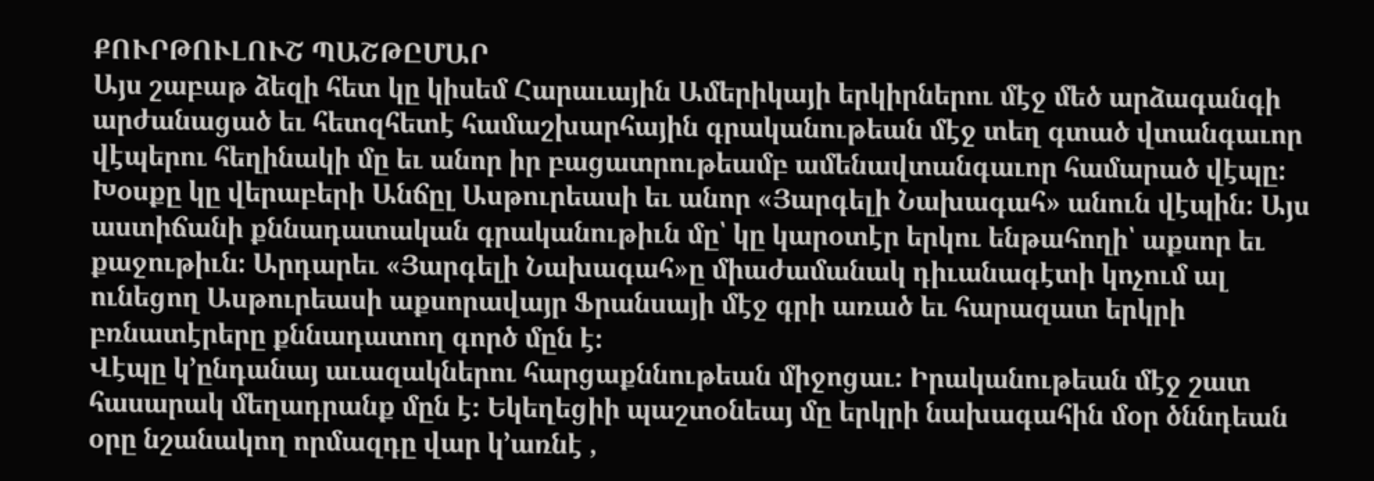ՔՈՒՐԹՈՒԼՈՒՇ ՊԱՇԹԸՄԱՐ
Այս շաբաթ ձեզի հետ կը կիսեմ Հարաւային Ամերիկայի երկիրներու մէջ մեծ արձագանգի արժանացած եւ հետզհետէ համաշխարհային գրականութեան մէջ տեղ գտած վտանգաւոր վէպերու հեղինակի մը եւ անոր իր բացատրութեամբ ամենավտանգաւոր համարած վէպը։
Խօսքը կը վերաբերի Անճըլ Ասթուրեասի եւ անոր «Յարգելի Նախագահ» անուն վէպին։ Այս աստիճանի քննադատական գրականութիւն մը՝ կը կարօտէր երկու ենթահողի՝ աքսոր եւ քաջութիւն։ Արդարեւ «Յարգելի Նախագահ»ը միաժամանակ դիւանագէտի կոչում ալ ունեցող Ասթուրեասի աքսորավայր Ֆրանսայի մէջ գրի առած եւ հարազատ երկրի բռնատէրերը քննադատող գործ մըն է։
Վէպը կ՚ընդանայ աւազակներու հարցաքննութեան միջոցաւ։ Իրականութեան մէջ շատ հասարակ մեղադրանք մըն է։ Եկեղեցիի պաշտօնեայ մը երկրի նախագահին մօր ծննդեան օրը նշանակող որմազդը վար կ՚առնէ ,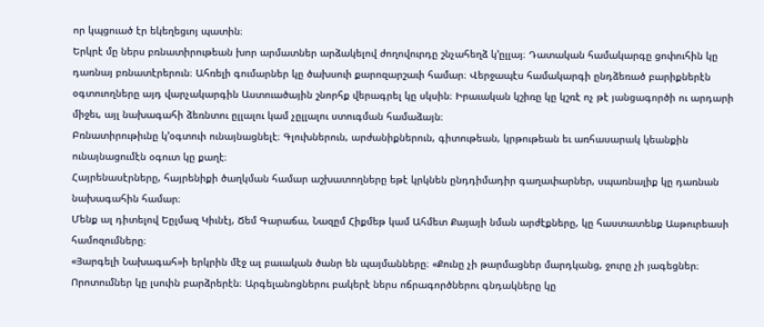որ կպցուած էր եկեղեցւոյ պատին։
Երկրէ մը ներս բռնատիրութեան խոր արմատներ արձակելով ժողովուրդը շնչահեղձ կ՚ըլլայ։ Դատական համակարգը ցոփուհին կը դառնայ բռնատէրերուն։ Ահռելի գումարներ կը ծախսուի քարոզարշաւի համար։ Վերջապէս համակարգի ընդձեռած բարիքներէն օգտուողները այդ վարչակարգին Աստուածային շնորհք վերագրել կը սկսին։ Իրաւական կշիռը կը կշռէ ոչ թէ յանցագործի ու արդարի միջեւ, այլ նախագահի ձեռնտու ըլլալու կամ չըլլալու ստուգման համաձայն։
Բռնատիրութիւնը կ՚օգտուի ունայնացնելէ։ Գլուխներուն, արժանիքներուն, գիտութեան, կրթութեան եւ առհասարակ կեանքին ունայնացումէն օգուտ կը քաղէ։
Հայրենասէրները, հայրենիքի ծաղկման համար աշխատողները եթէ կրկնեն ընդդիմադիր գաղափարներ, սպառնալիք կը դառնան նախագահին համար։
Մենք ալ դիտելով Եըլմազ Կիւնէյ, Ճեմ Գարաճա, Նազըմ Հիքմեթ կամ Ահմետ Քայայի նման արժէքները, կը հաստատենք Ասթուրեասի համոզումները։
«Յարգելի Նախագահ»ի երկրին մէջ ալ բաւական ծանր են պայմանները։ «Քունը չի թարմացներ մարդկանց, ջուրը չի յագեցներ։ Որոտումներ կը լսուին բարձրերէն։ Արգելանոցներու բակերէ ներս ոճրագործներու գնդակները կը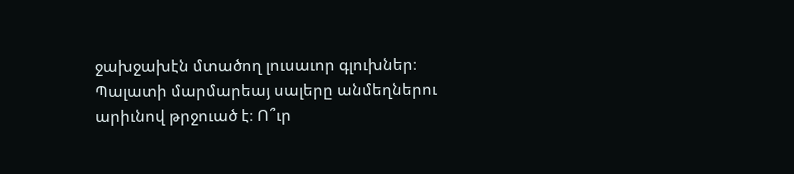ջախջախէն մտածող լուսաւոր գլուխներ։ Պալատի մարմարեայ սալերը անմեղներու արիւնով թրջուած է։ Ո՞ւր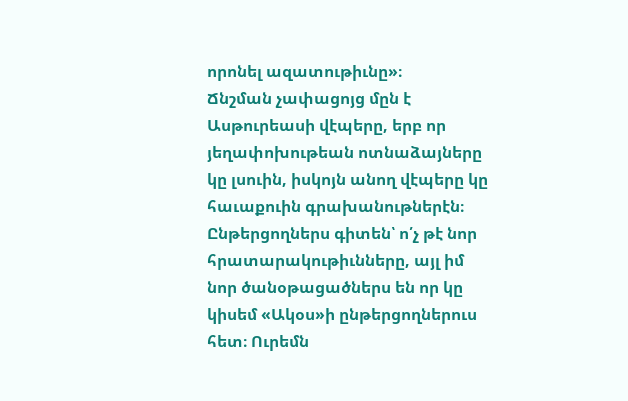որոնել ազատութիւնը»։
Ճնշման չափացոյց մըն է Ասթուրեասի վէպերը, երբ որ յեղափոխութեան ոտնաձայները կը լսուին, իսկոյն անող վէպերը կը հաւաքուին գրախանութներէն։
Ընթերցողներս գիտեն՝ ո՛չ թէ նոր հրատարակութիւնները, այլ իմ նոր ծանօթացածներս են որ կը կիսեմ «Ակօս»ի ընթերցողներուս հետ։ Ուրեմն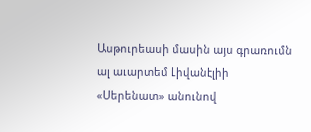Ասթուրեասի մասին այս գրառումն ալ աւարտեմ Լիվանէլիի «Սերենատ» անունով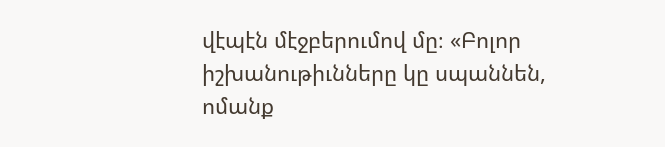վէպէն մէջբերումով մը։ «Բոլոր իշխանութիւնները կը սպաննեն, ոմանք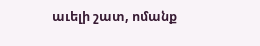աւելի շատ, ոմանք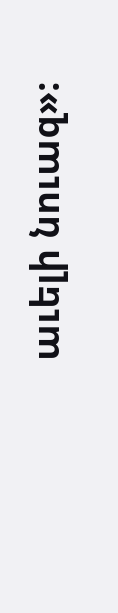աւելի նուազ»։